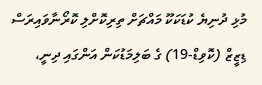މުޅި ދުނިޔެ ކުޑަކަކޫ މައްޗަށް ތިރިކޮށްލި ކޮރޯނާވައިރަސް ޑިޒީޒް (ކޮވިޑް-19) ގެ ބަލިމަޑުކަން އަންގައި ދިނީ،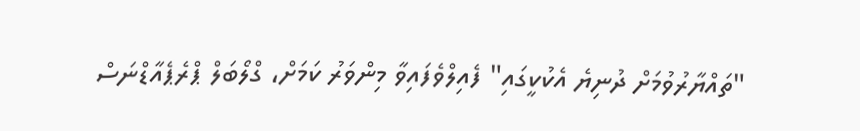"ތައްޔާރުވުމަށް ދުނިޔެ އެކުކީގައި" ފެއިލްވެފައިވާ މިންވަރު ކަމަށް، ގްލޯބަލް ޕްރެޕެއާޑްނަސް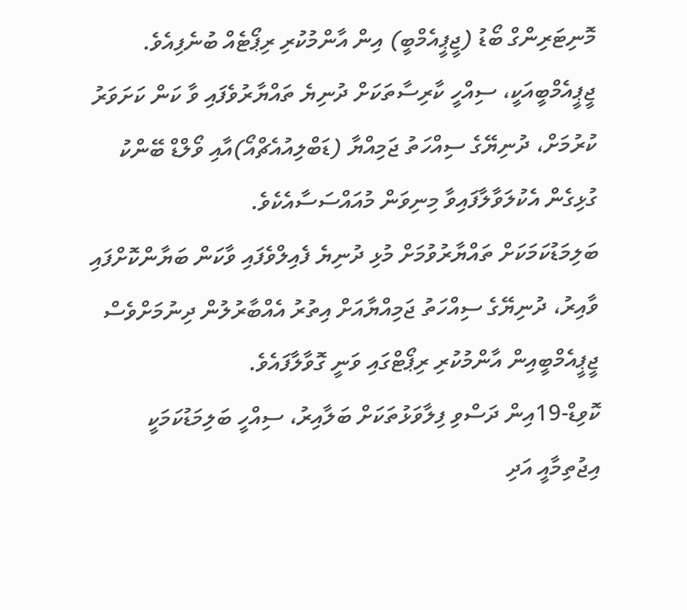މޮނިޓަރިންގް ބޯޑު (ޖީޕީއެމްބީ) އިން އާންމުކުރި ރިޕޯޓެއް ބުނެފިއެވެ.
ޖީޕީއެމްބީއަކީ، ސިއްހީ ކާރިސާތަކަށް ދުނިޔެ ތައްޔާރުވެފައި ވާ ކަން ކަށަވަރު ކުރުމަށް، ދުނިޔޭގެ ސިއްހަތު ޖަމިއްޔާ (ޑަބްލިއުއެޗްއޯ)އާއި ވޯލްޑް ބޭންކު ގުޅިގެން އެކުލަވާލާފައިވާ މިނިވަން މުއައްސަސާއެކެވެ.
ބަލިމަޑުކަމަކަށް ތައްޔާރުވުމަށް މުޅި ދުނިޔެ ފެއިލްވެފައި ވާކަން ބަޔާންކޮށްފައި ވާއިރު، ދުނިޔޭގެ ސިއްހަތު ޖަމިއްޔާއަށް އިތުރު އެއްބާރުލުން ދިނުމަށްވެސް ޖީޕީއެމްބީއިން އާންމުކުރި ރިޕޯޓްގައި ވަނީ ގޮވާލާފައެވެ.
ކޮވިޑް-19އިން ދަސްވި ފިލާވަޅުތަކަށް ބަލާއިރު، ސިއްހީ ބަލިމަޑުކަމަކީ އިޖުތިމާއީ އަދި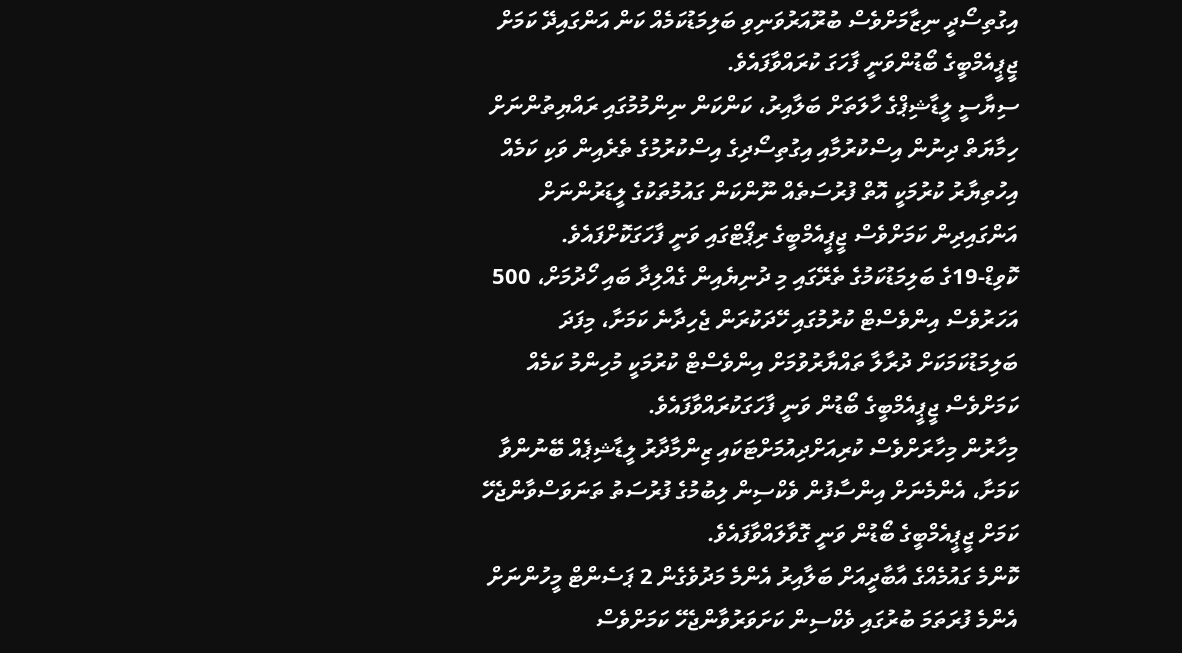އިގުތިސޯދީ ނިޒާމަށްވެސް ބުރޫއަރުވަނިވި ބަލިމަޑުކަމެއް ކަން އަންގައިދޭ ކަމަށް ޖީޕީއެމްބީގެ ބޯޑުންވަނީ ފާހަގަ ކުރައްވާފައެވެ.
ސިޔާސީ ލީޑާޝިޕްގެ ހާލަތަށް ބަލާއިރު، ކަންކަން ނިންމުމުގައި ރައްޔިތުންނަށް ހިމާޔަތް ދިނުން އިސްކުރުމާއި އިގުތިސޯދިގެ އިސްކުރުމުގެ ތެރެއިން ވަކި ކަމެއް އިހުތިޔާރު ކުރުމަކީ އޮތް ފުރުސަތެއް ނޫންކަން ގައުމުތަކުގެ ލީޑަރުންނަށް އަންގައިދިން ކަމަށްވެސް ޖީޕީއެމްބީގެ ރިޕޯޓްގައި ވަނީ ފާހަގަކޮށްފައެވެ.
ކޮވިޑް-19ގެ ބަލިމަޑުކަމުގެ ތެރޭގައި މި ދުނިޔެއިން ގެއްލިދާ ބައި ހޯދުމަށް، 500 އަހަރުވެސް އިންވެސްޓް ކުރުމުގައި ހޭދަކުރަން ޖެހިދާނެ ކަމަށާ، މިފަދަ ބަލިމަޑުކަމަކަށް ދުރާލާ ތައްޔާރުވުމަށް އިންވެސްޓް ކުރުމަކީ މުހިންމު ކަމެއް ކަމަށްވެސް ޖީޕީއެމްބީގެ ބޯޑުން ވަނީ ފާހަގަކުރައްވާފައެވެ.
މިހާރުން މިހާރަށްވެސް ކުރިއަށްދިއުމަށްޓަކައި ޒިންމާދާރު ލީޑާޝިޕެއް ބޭނުންވާ ކަމަށާ، އެންމެނަށް އިންސާފުން ވެކްސިން ލިބުމުގެ ފުރުސަތު ތަނަވަސްވާންޖެހޭ ކަމަށް ޖީޕީއެމްބީގެ ބޯޑުން ވަނީ ގޮވާލައްވާފައެވެ.
ކޮންމެ ގައުމެއްގެ އާބާދީއަށް ބަލާއިރު އެންމެ މަދުވެގެން 2 ޕަސެންޓް މީހުންނަށް އެންމެ ފުރަތަމަ ބުރުގައި ވެކްސިން ކަށަވަރުވާންޖެހޭ ކަމަށްވެސް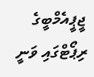ޖީޕީއެމްބީގެ ރިޕޯޓްގައި ވަނީ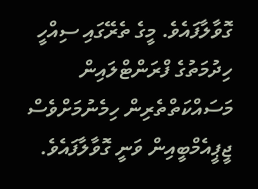ގޮވާލާފައެވެ. މީގެ ތެރޭގައި ސިއްހީ ހިދުމަތުގެ ފްރަންޓްލައިން މަސައްކަތްތެރިން ހިމެނުމަށްވެސް ޖީޕީއެމްބީއިން ވަނީ ގޮވާލާފައެވެ.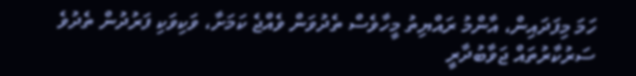ހަމަ މިފަދައިން، އާންމު ރައްޔިތު މީހާވެސް ތެދުވަން ވެއްޖެ ކަމަށާ، ވަކިވަކި ފަރުދުން ތެދުވެ ސަރުކާރުތައް ޖަވާބުދާރީ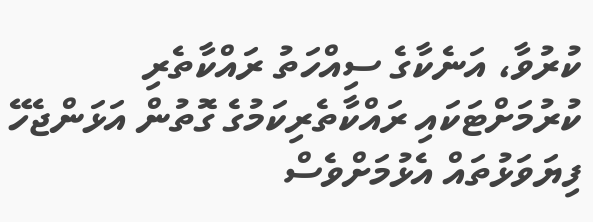ކުރުވާ، އަނެކާގެ ސިއްހަތު ރައްކާތެރި ކުރުމަށްޓަކައި ރައްކާތެރިކަމުގެ ގޮތުން އަޅަންޖެހޭ ފިޔަވަޅުތައް އެޅުމަށްވެސް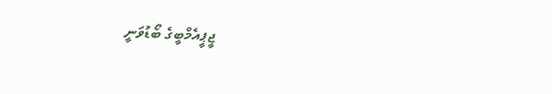ޖީޕީއެމްބީގެ ބޯޑުވަނީ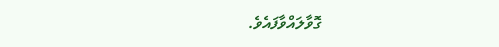ގޮވާލައްވާފައެވެ.